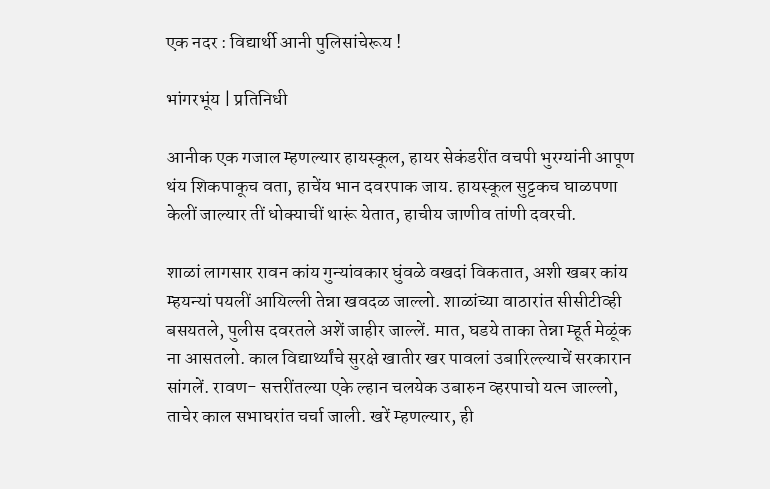एक नदर : विद्यार्थी आनी पुलिसांचेरूय !

भांगरभूंय | प्रतिनिधी

आनीक एक गजाल म्हणल्यार हायस्कूल, हायर सेकंडरींत वचपी भुरग्यांनी आपूण थंय शिकपाकूच वता, हाचेंय भान दवरपाक जाय. हायस्कूल सुट्टकच घाळपणा केलीं जाल्यार तीं धोक्याचीं थारूं येतात, हाचीय जाणीव तांणी दवरची.

शाळां लागसार रावन कांय गुन्यांवकार घुंवळे वखदां विकतात, अशी खबर कांय म्हयन्यां पयलीं आयिल्ली तेन्ना खवदळ जाल्लो. शाळांच्या वाठारांत सीसीटीव्ही बसयतले, पुलीस दवरतले अशें जाहीर जाल्लें. मात, घडये ताका तेन्ना म्हूर्त मेळूंक ना आसतलो. काल विद्यार्थ्यांचे सुरक्षे खातीर खर पावलां उबारिल्ल्याचें सरकारान सांगलें. रावण- सत्तरींतल्या एके ल्हान चलयेक उबारुन व्हरपाचो यत्न जाल्लो, ताचेर काल सभाघरांत चर्चा जाली. खरें म्हणल्यार, ही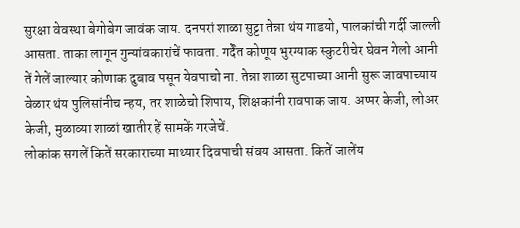सुरक्षा वेवस्था बेगोबेग जावंक जाय. दनपरां शाळा सुट्टा तेन्ना थंय गाडयो, पालकांची गर्दी जाल्ली आसता. ताका लागून गुन्यांवकारांचें फावता. गर्देंत कोणूय भुरग्याक स्कुटरीचेर घेवन गेलो आनी तें गेलें जाल्यार कोणाक दुबाव पसून येवपाचो ना. तेन्ना शाळा सुटपाच्या आनी सुरू जावपाच्याय वेळार थंय पुलिसांनीच न्हय, तर शाळेचो शिपाय, शिक्षकांनी रावपाक जाय. अप्पर केजी, लोअर केजी, मुळाव्या शाळां खातीर हें सामकें गरजेचें.
लोकांक सगलें कितें सरकाराच्या माथ्यार दिवपाची संवय आसता. कितें जालेंय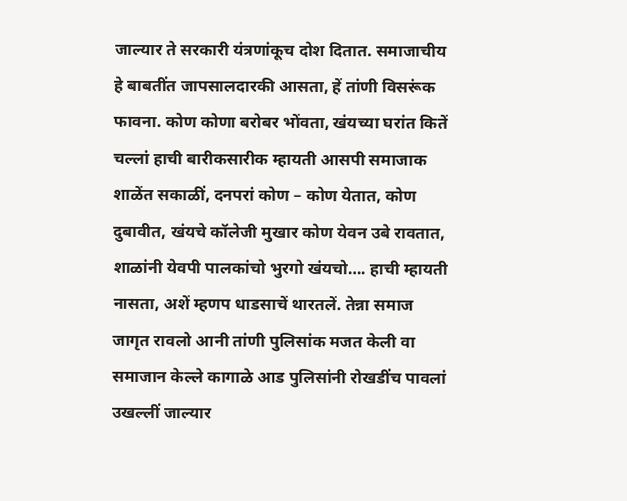जाल्यार ते सरकारी यंत्रणांकूच दोश दितात. समाजाचीय हे बाबतींत जापसालदारकी आसता, हें तांणी विसरूंक फावना. कोण कोणा बरोबर भोंवता, खंयच्या घरांत कितें चल्लां हाची बारीकसारीक म्हायती आसपी समाजाक शाळेंत सकाळीं, दनपरां कोण – कोण येतात, कोण दुबावीत, खंयचे कॉलेजी मुखार कोण येवन उबे रावतात, शाळांनी येवपी पालकांचो भुरगो खंयचो…. हाची म्हायती नासता, अशें म्हणप धाडसाचें थारतलें. तेन्ना समाज जागृत रावलो आनी तांणी पुलिसांक मजत केली वा समाजान केल्ले कागाळे आड पुलिसांनी रोखडींच पावलां उखल्लीं जाल्यार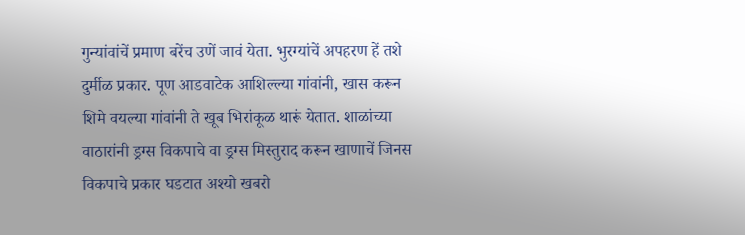गुन्यांवांचें प्रमाण बरेंच उणें जावं येता. भुरग्यांचें अपहरण हें तशे दुर्मीळ प्रकार. पूण आडवाटेक आशिल्ल्या गांवांनी, खास करून शिमे वयल्या गांवांनी ते खूब भिरांकूळ थारूं येतात. शाळांच्या वाठारांनी ड्रग्स विकपाचे वा ड्रग्स मिस्तुराद करून खाणाचें जिनस विकपाचे प्रकार घडटात अश्यो खबरो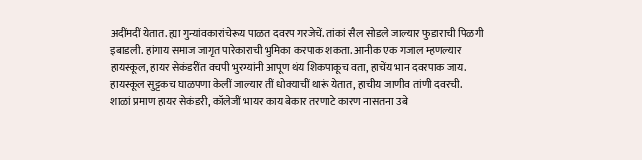अदींमदीं येतात. ह्या गुन्यांवकारांचेरूय पाळत दवरप गरजेचें. तांकां सैल सोडले जाल्यार फुडाराची पिळगी इबाडली. हांगाय समाज जागृत पारेकाराची भुमिका करपाक शकता. आनीक एक गजाल म्हणल्यार हायस्कूल, हायर सेकंडरींत वचपी भुरग्यांनी आपूण थंय शिकपाकूच वता, हाचेंय भान दवरपाक जाय. हायस्कूल सुट्टकच घाळपणा केलीं जाल्यार तीं धोक्याचीं थारूं येतात, हाचीय जाणीव तांणी दवरची.
शाळां प्रमाण हायर सेकंडरी, कॉलेजीं भायर काय बेकार तरणाटे कारण नासतना उबे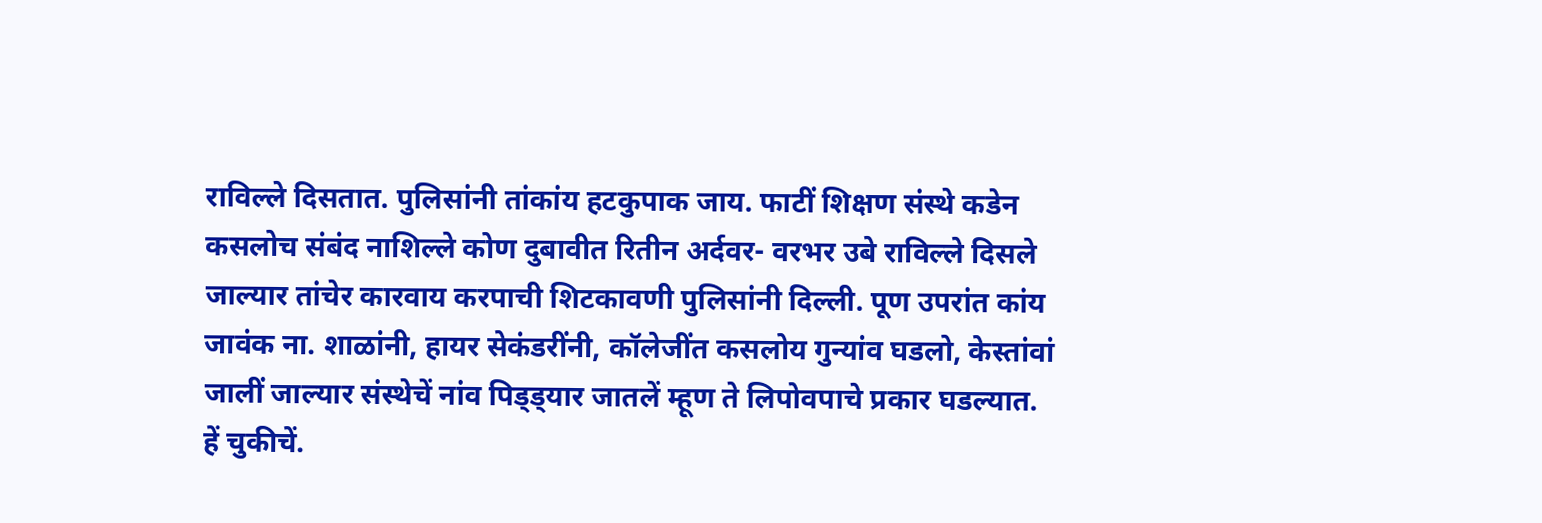राविल्ले दिसतात. पुलिसांनी तांकांय हटकुपाक जाय. फाटीं शिक्षण संस्थे कडेन कसलोच संबंद नाशिल्ले कोण दुबावीत रितीन अर्दवर- वरभर उबे राविल्ले दिसले जाल्यार तांचेर कारवाय करपाची शिटकावणी पुलिसांनी दिल्ली. पूण उपरांत कांय जावंक ना. शाळांनी, हायर सेकंडरींनी, कॉलेजींत कसलोय गुन्यांव घडलो, केस्तांवां जालीं जाल्यार संस्थेचें नांव पिड्ड्यार जातलें म्हूण ते लिपोवपाचे प्रकार घडल्यात. हें चुकीचें.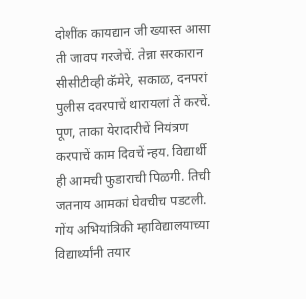दोशींक कायद्यान जी ख्यास्त आसा ती जावप गरजेचें. तेन्ना सरकारान सीसीटीव्ही कॅमेरे, सकाळ, दनपरां पुलीस दवरपाचें थारायलां तें करचें. पूण, ताका येरादारीचें नियंत्रण करपाचें काम दिवचें न्हय. विद्यार्थी ही आमची फुडाराची पिळगी. तिची जतनाय आमकां घेवचीच पडटली.
गोंय अभियांत्रिकी म्हाविद्यालयाच्या विद्यार्थ्यांनी तयार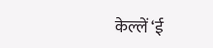केल्लें ‘ई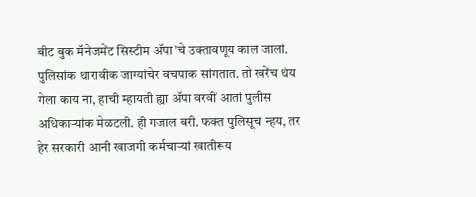बीट बुक मॅनेजमेंट सिस्टीम ॲपा’चे उक्तावणूय काल जालां. पुलिसांक थारावीक जाग्यांचेर वचपाक सांगतात. तो खरेंच थंय गेला काय ना, हाची म्हायती ह्या ॲपा वरवीं आतां पुलीस अधिकाऱ्यांक मेळटली. ही गजाल बरी. फक्त पुलिसूच न्हय, तर हेर सरकारी आनी खाजगी कर्मचाऱ्यां खातीरूय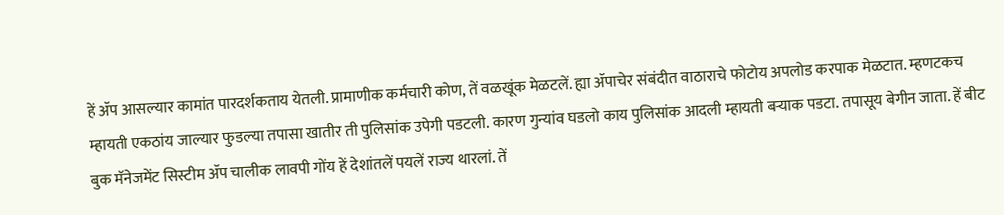हें ॲप आसल्यार कामांत पारदर्शकताय येतली. प्रामाणीक कर्मचारी कोण, तें वळखूंक मेळटलें. ह्या ॲपाचेर संबंदीत वाठाराचे फोटोय अपलोड करपाक मेळटात. म्हणटकच म्हायती एकठांय जाल्यार फुडल्या तपासा खातीर ती पुलिसांक उपेगी पडटली. कारण गुन्यांव घडलो काय पुलिसांक आदली म्हायती बऱ्याक पडटा. तपासूय बेगीन जाता. हें बीट बुक मॅनेजमेंट सिस्टीम ॲप चालीक लावपी गोंय हें देशांतलें पयलें राज्य थारलां. तें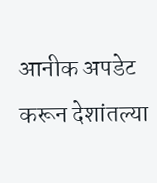आनीक अपडेट करून देशांतल्या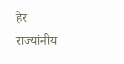हेर राज्यांनीय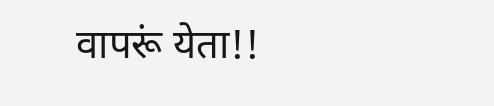वापरूं येता!!